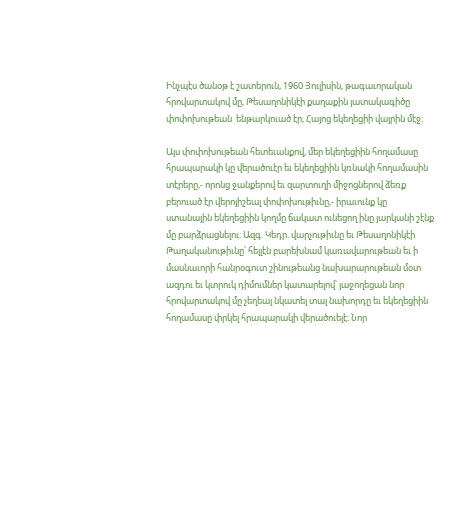Ինչպէս ծանօթ է շատերուն, 1960 Յուլիսին, թագաւորական հրովարտակով մը, Թեսաղոնիկէի քաղաքին յատակագիծը փոփոխութեան  ենթարկուած էր, Հայոց եկեղեցիի վայրին մէջ։

Այս փոփոխութեան հետեւանքով, մեր եկեղեցիին հողամասը հրապարակի կը վերածուէր եւ եկեղեցիին կռնակի հողամասին տէրերը,- որոնց ջանքերով եւ զարտուղի միջոցներով ձեռք բերուած էր վերոյիշեալ փոփոխութիւնը,- իրաւունք կը ստանային եկեղեցիին կողմը ճակատ ունեցող ինը յարկանի շէնք մը բարձրացնելու։ Ազգ. Կեդր. վարչութիւնը եւ Թեսաղոնիկէի Թաղականութիւնը՝ հելլէն բարեխնամ կառավարութեան եւ ի մասնաւորի հանրօգուտ շինութեանց նախարարութեան մօտ ազդու եւ կտրուկ դիմումներ կատարելով՝ յաջողեցան նոր հրովարտակով մը չեղեալ նկատել տալ նախորդը եւ եկեղեցիին հողամասը փրկել հրապարակի վերածուելէ։ Նոր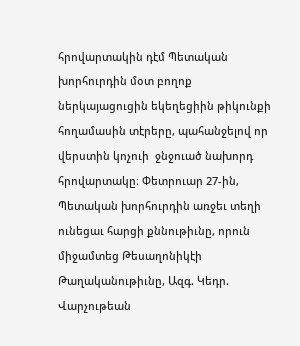հրովարտակին դէմ Պետական խորհուրդին մօտ բողոք ներկայացուցին եկեղեցիին թիկունքի հողամասին տէրերը, պահանջելով որ վերստին կոչուի  ջնջուած նախորդ հրովարտակը։ Փետրուար 27-ին, Պետական խորհուրդին առջեւ տեղի ունեցաւ հարցի քննութիւնը, որուն միջամտեց Թեսաղոնիկէի Թաղականութիւնը, Ազգ. Կեդր. Վարչութեան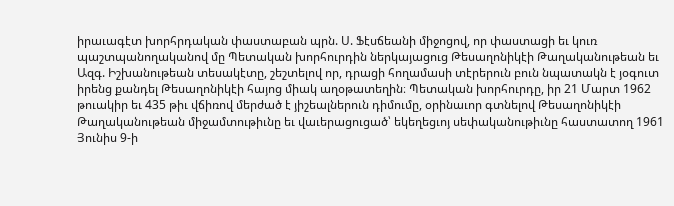իրաւագէտ խորհրդական փաստաբան պրն. Ս. Ֆէսճեանի միջոցով, որ փաստացի եւ կուռ պաշտպանողականով մը Պետական խորհուրդին ներկայացուց Թեսաղոնիկէի Թաղականութեան եւ Ազգ. Իշխանութեան տեսակէտը, շեշտելով որ, դրացի հողամասի տէրերուն բուն նպատակն է յօգուտ իրենց քանդել Թեսաղոնիկէի հայոց միակ աղօթատեղին։ Պետական խորհուրդը, իր 21 Մարտ 1962 թուակիր եւ 435 թիւ վճիռով մերժած է յիշեալներուն դիմումը, օրինաւոր գտնելով Թեսաղոնիկէի Թաղականութեան միջամտութիւնը եւ վաւերացուցած՝ եկեղեցւոյ սեփականութիւնը հաստատող 1961 Յունիս 9-ի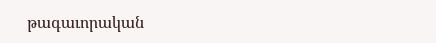թագաւորական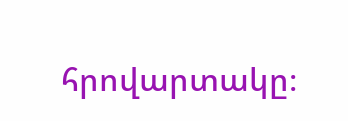հրովարտակը։